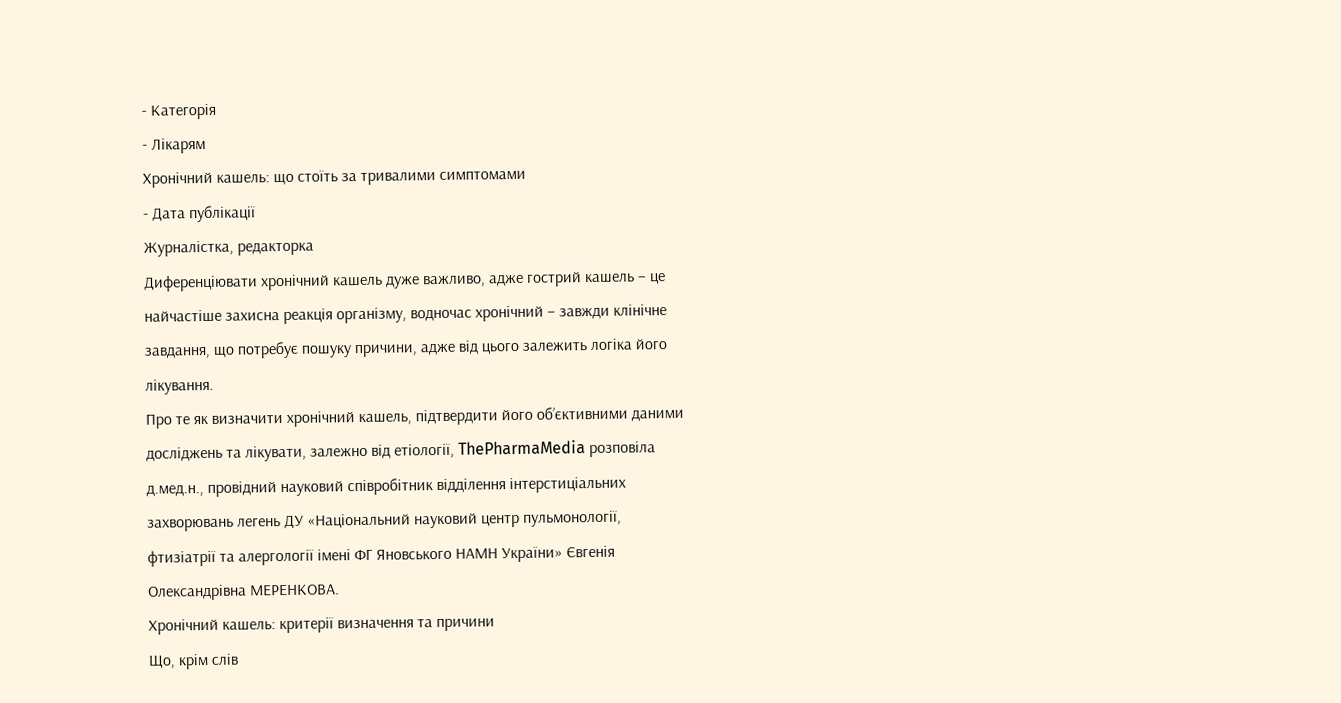- Категорія
- Лікарям
Хронічний кашель: що стоїть за тривалими симптомами
- Дата публікації
Журналістка, редакторка
Диференціювати хронічний кашель дуже важливо, адже гострий кашель – це найчастіше захисна реакція організму, водночас хронічний – завжди клінічне завдання, що потребує пошуку причини, адже від цього залежить логіка його лікування.
Про те як визначити хронічний кашель, підтвердити його об’єктивними даними досліджень та лікувати, залежно від етіології, ThePharmaMedia розповіла д.мед.н., провідний науковий співробітник відділення інтерстиціальних захворювань легень ДУ «Національний науковий центр пульмонології, фтизіатрії та алергології імені ФГ Яновського НАМН України» Євгенія Олександрівна МЕРЕНКОВА.
Хронічний кашель: критерії визначення та причини
Що, крім слів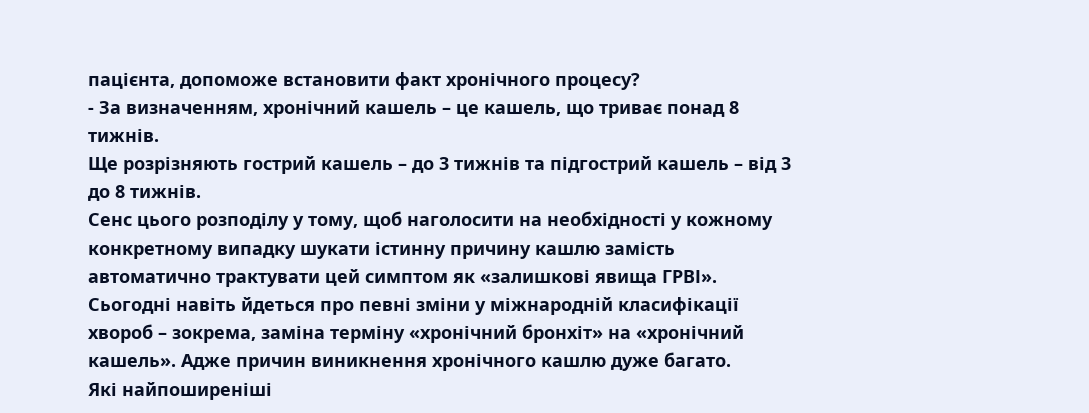пацієнта, допоможе встановити факт хронічного процесу?
- За визначенням, хронічний кашель – це кашель, що триває понад 8 тижнів.
Ще розрізняють гострий кашель – до 3 тижнів та підгострий кашель – від 3 до 8 тижнів.
Сенс цього розподілу у тому, щоб наголосити на необхідності у кожному конкретному випадку шукати істинну причину кашлю замість автоматично трактувати цей симптом як «залишкові явища ГРВІ». Сьогодні навіть йдеться про певні зміни у міжнародній класифікації хвороб – зокрема, заміна терміну «хронічний бронхіт» на «хронічний кашель». Адже причин виникнення хронічного кашлю дуже багато.
Які найпоширеніші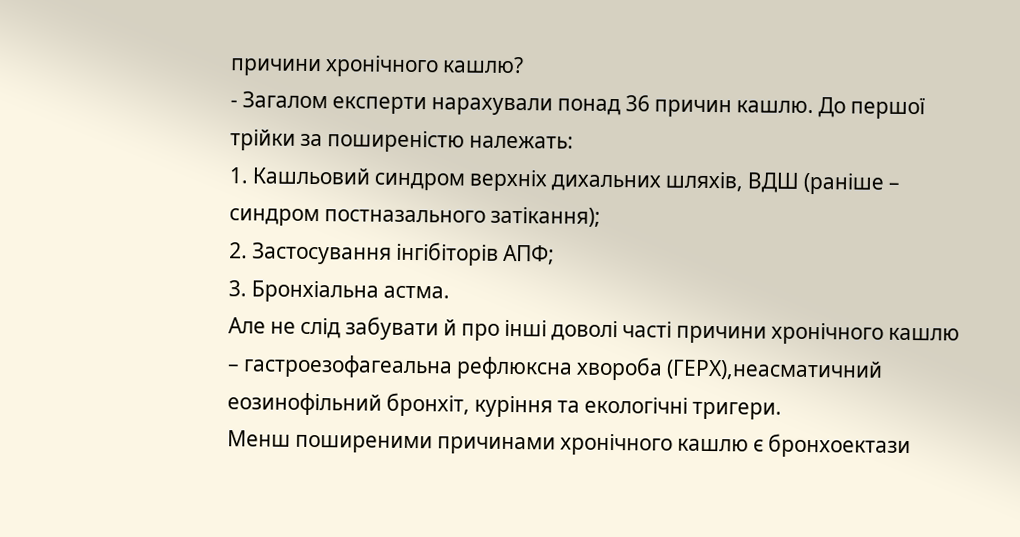причини хронічного кашлю?
- Загалом експерти нарахували понад 36 причин кашлю. До першої трійки за поширеністю належать:
1. Кашльовий синдром верхніх дихальних шляхів, ВДШ (раніше – синдром постназального затікання);
2. Застосування інгібіторів АПФ;
3. Бронхіальна астма.
Але не слід забувати й про інші доволі часті причини хронічного кашлю – гастроезофагеальна рефлюксна хвороба (ГЕРХ),неасматичний еозинофільний бронхіт, куріння та екологічні тригери.
Менш поширеними причинами хронічного кашлю є бронхоектази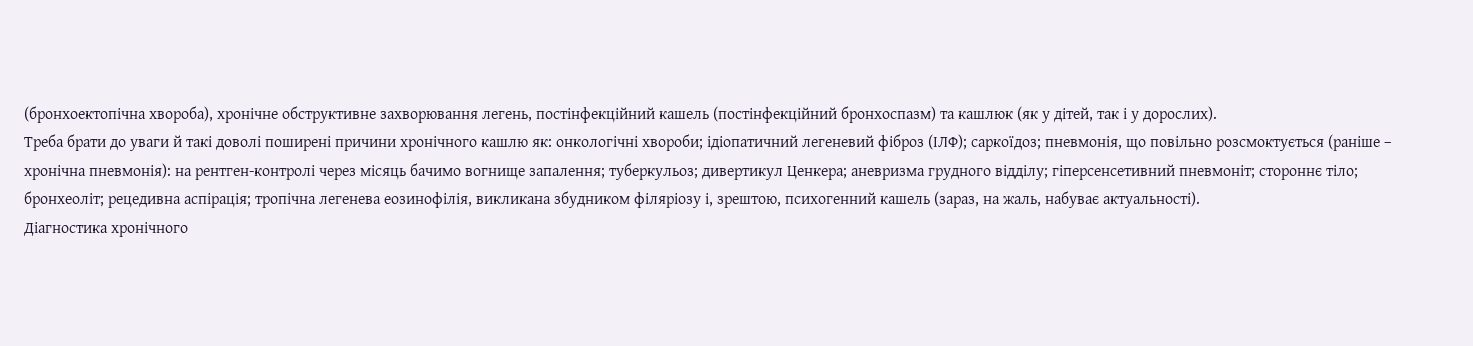(бронхоектопічна хвороба), хронічне обструктивне захворювання легень, постінфекційний кашель (постінфекційний бронхоспазм) та кашлюк (як у дітей, так і у дорослих).
Треба брати до уваги й такі доволі поширені причини хронічного кашлю як: онкологічні хвороби; ідіопатичний легеневий фіброз (ІЛФ); саркоїдоз; пневмонія, що повільно розсмоктується (раніше – хронічна пневмонія): на рентген-контролі через місяць бачимо вогнище запалення; туберкульоз; дивертикул Ценкера; аневризма грудного відділу; гіперсенсетивний пневмоніт; стороннє тіло; бронхеоліт; рецедивна аспірація; тропічна легенева еозинофілія, викликана збудником філяріозу і, зрештою, психогенний кашель (зараз, на жаль, набуває актуальності).
Діагностика хронічного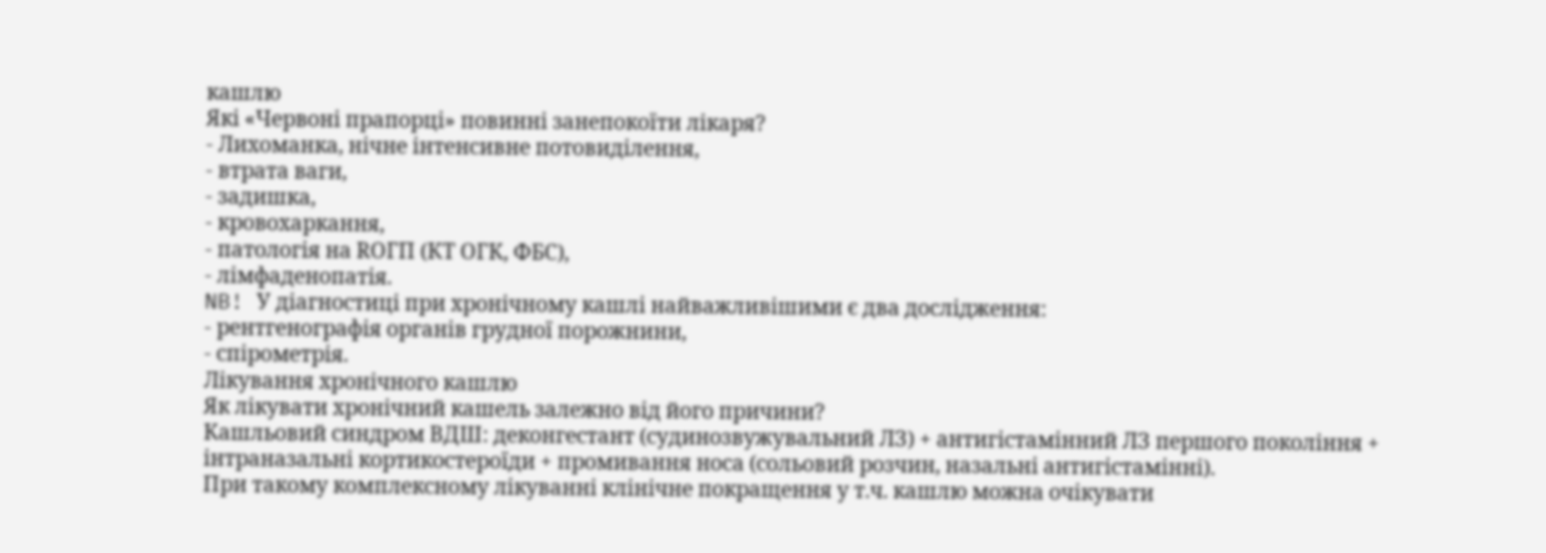кашлю
Які «Червоні прапорці» повинні занепокоїти лікаря?
- Лихоманка, нічне інтенсивне потовиділення,
- втрата ваги,
- задишка,
- кровохаркання,
- патологія на ROГП (КТ ОГК, ФБС),
- лімфаденопатія.
NB! У діагностиці при хронічному кашлі найважливішими є два дослідження:
- рентгенографія органів грудної порожнини,
- спірометрія.
Лікування хронічного кашлю
Як лікувати хронічний кашель залежно від його причини?
Кашльовий синдром ВДШ: деконгестант (судинозвужувальний ЛЗ) + антигістамінний ЛЗ першого покоління + інтраназальні кортикостероїди + промивання носа (сольовий розчин, назальні антигістамінні).
При такому комплексному лікуванні клінічне покращення у т.ч. кашлю можна очікувати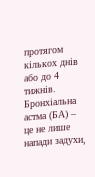протягом кількох днів або до 4 тижнів.
Бронхіальна астма (БА) – це не лише напади задухи,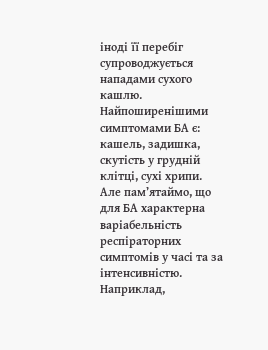іноді її перебіг супроводжується нападами сухого кашлю. Найпоширенішими симптомами БА є: кашель, задишка, скутість у грудній клітці, сухі хрипи.
Але пам’ятаймо, що для БА характерна варіабельність респіраторних симптомів у часі та за інтенсивністю. Наприклад,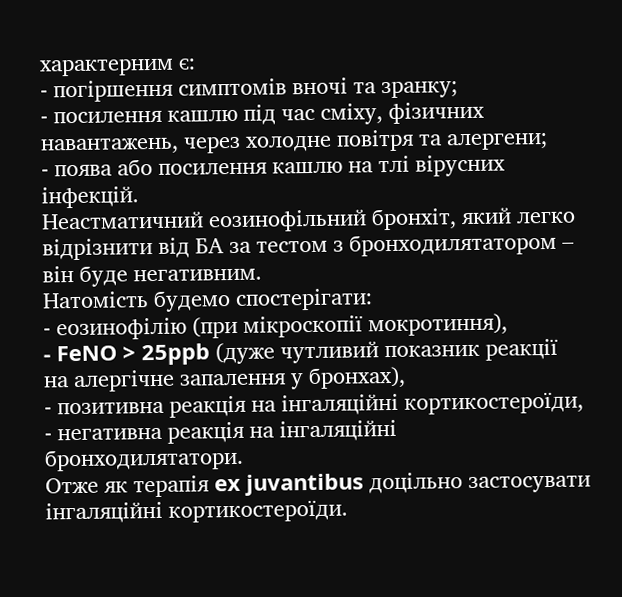характерним є:
- погіршення симптомів вночі та зранку;
- посилення кашлю під час сміху, фізичних навантажень, через холодне повітря та алергени;
- поява або посилення кашлю на тлі вірусних інфекцій.
Неастматичний еозинофільний бронхіт, який легко відрізнити від БА за тестом з бронходилятатором – він буде негативним.
Натомість будемо спостерігати:
- еозинофілію (при мікроскопії мокротиння),
- FeNO > 25ppb (дуже чутливий показник реакції на алергічне запалення у бронхах),
- позитивна реакція на інгаляційні кортикостероїди,
- негативна реакція на інгаляційні бронходилятатори.
Отже як терапія ex juvantibus доцільно застосувати інгаляційні кортикостероїди.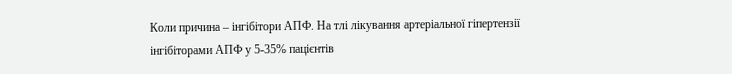Коли причина – інгібітори АПФ. На тлі лікування артеріальної гіпертензії інгібіторами АПФ у 5-35% пацієнтів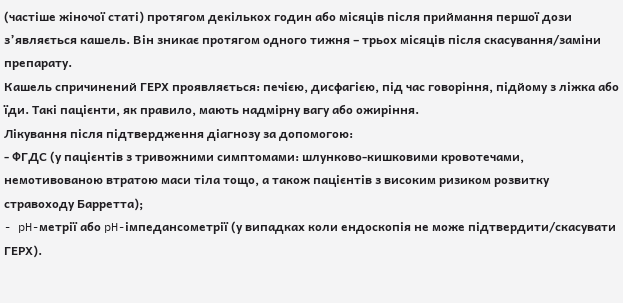(частіше жіночої статі) протягом декількох годин або місяців після приймання першої дози з’являється кашель. Він зникає протягом одного тижня – трьох місяців після скасування/заміни препарату.
Кашель спричинений ГЕРХ проявляється: печією, дисфагією, під час говоріння, підйому з ліжка або їди. Такі пацієнти, як правило, мають надмірну вагу або ожиріння.
Лікування після підтвердження діагнозу за допомогою:
- ФГДС (у пацієнтів з тривожними симптомами: шлунково-кишковими кровотечами, немотивованою втратою маси тіла тощо, а також пацієнтів з високим ризиком розвитку стравоходу Барретта);
- pH-метрії або pH-імпедансометрії (у випадках коли ендоскопія не може підтвердити/скасувати ГЕРХ).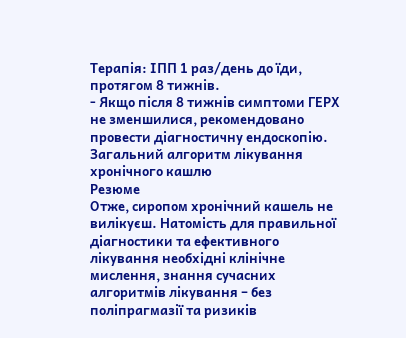Терапія: ІПП 1 раз/день до їди, протягом 8 тижнів.
- Якщо після 8 тижнів симптоми ГЕРХ не зменшилися, рекомендовано провести діагностичну ендоскопію.
Загальний алгоритм лікування хронічного кашлю
Резюме
Отже, сиропом хронічний кашель не вилікуєш. Натомість для правильної діагностики та ефективного лікування необхідні клінічне мислення, знання сучасних алгоритмів лікування – без поліпрагмазії та ризиків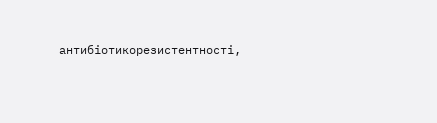антибіотикорезистентності,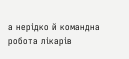а нерідко й командна робота лікарів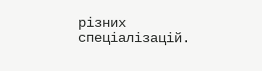різних спеціалізацій.